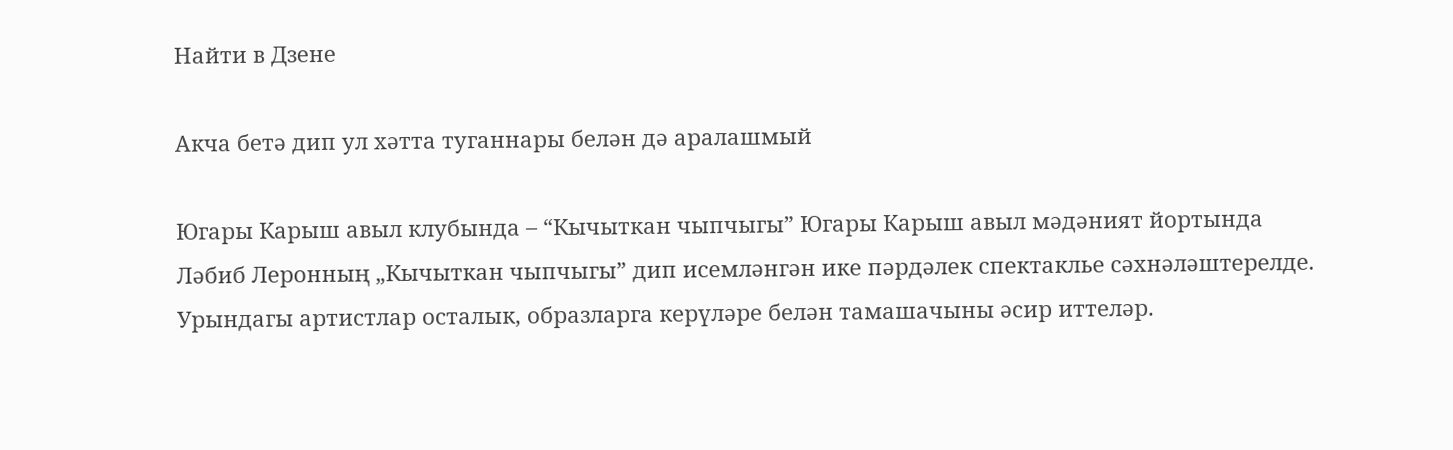Найти в Дзене

Акча бетә дип ул хәтта туганнары белән дә аралашмый

Югары Карыш авыл клубында – “Кычыткан чыпчыгы” Югары Карыш авыл мәдәният йортында Ләбиб Леронның „Кычыткан чыпчыгы” дип исемләнгән ике пәрдәлек спектаклье сәхнәләштерелде. Урындагы артистлар осталык, образларга керүләре белән тамашачыны әсир иттеләр.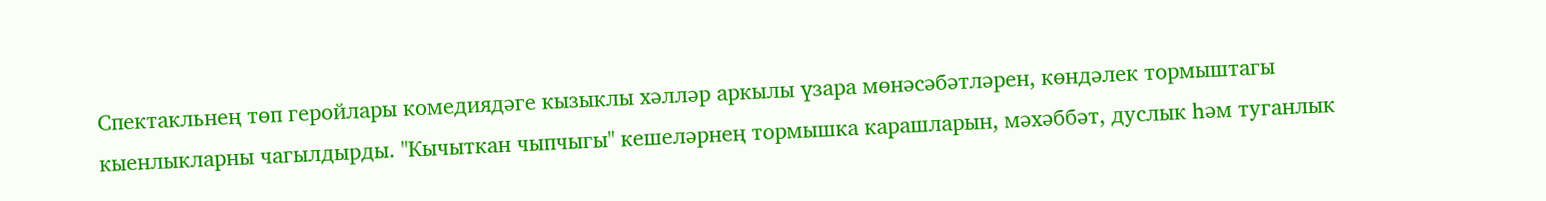Спектакльнең төп геройлары комедиядәге кызыклы хәлләр аркылы үзара мөнәсәбәтләрен, көндәлек тормыштагы кыенлыкларны чагылдырды. "Кычыткан чыпчыгы" кешеләрнең тормышка карашларын, мәхәббәт, дуслык һәм туганлык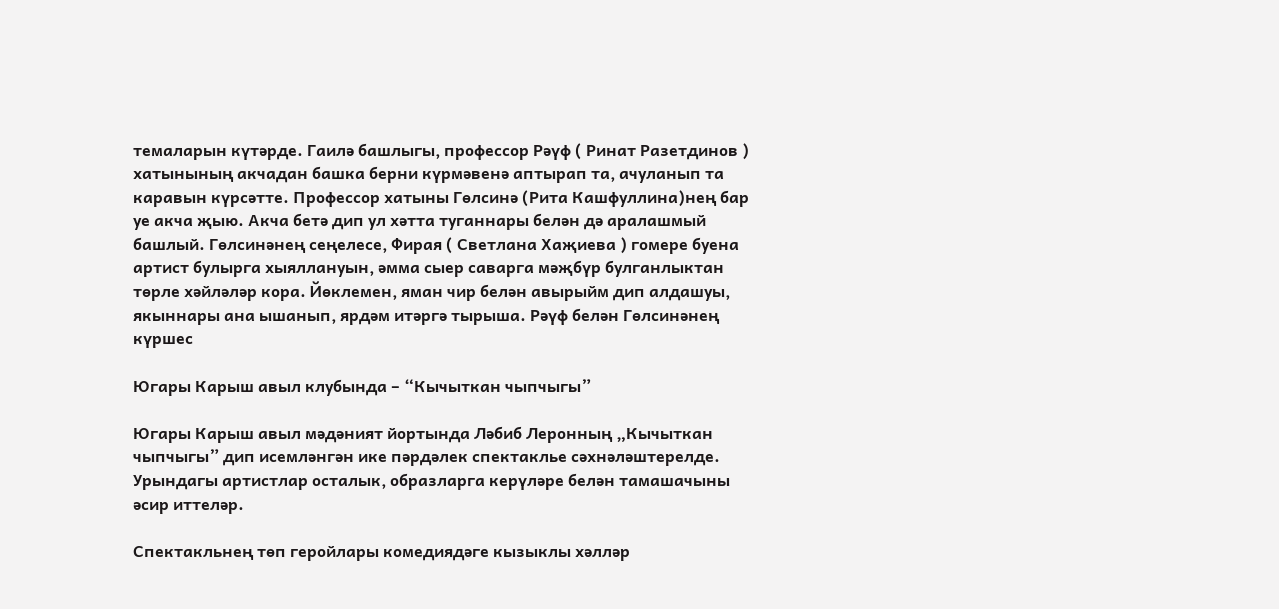темаларын күтәрде. Гаилә башлыгы, профессор Рәүф ( Ринат Разетдинов ) хатынының акчадан башка берни күрмәвенә аптырап та, ачуланып та каравын күрсәтте. Профессор хатыны Гөлсинә (Рита Кашфуллина)нең бар уе акча җыю. Акча бетә дип ул хәтта туганнары белән дә аралашмый башлый. Гөлсинәнең сеңелесе, Фирая ( Светлана Хаҗиева ) гомере буена артист булырга хыяллануын, әмма сыер саварга мәҗбүр булганлыктан төрле хәйләләр кора. Йөклемен, яман чир белән авырыйм дип алдашуы, якыннары ана ышанып, ярдәм итәргә тырыша. Рәүф белән Гөлсинәнең күршес

Югары Карыш авыл клубында – “Кычыткан чыпчыгы”

Югары Карыш авыл мәдәният йортында Ләбиб Леронның „Кычыткан чыпчыгы” дип исемләнгән ике пәрдәлек спектаклье сәхнәләштерелде. Урындагы артистлар осталык, образларга керүләре белән тамашачыны әсир иттеләр.

Спектакльнең төп геройлары комедиядәге кызыклы хәлләр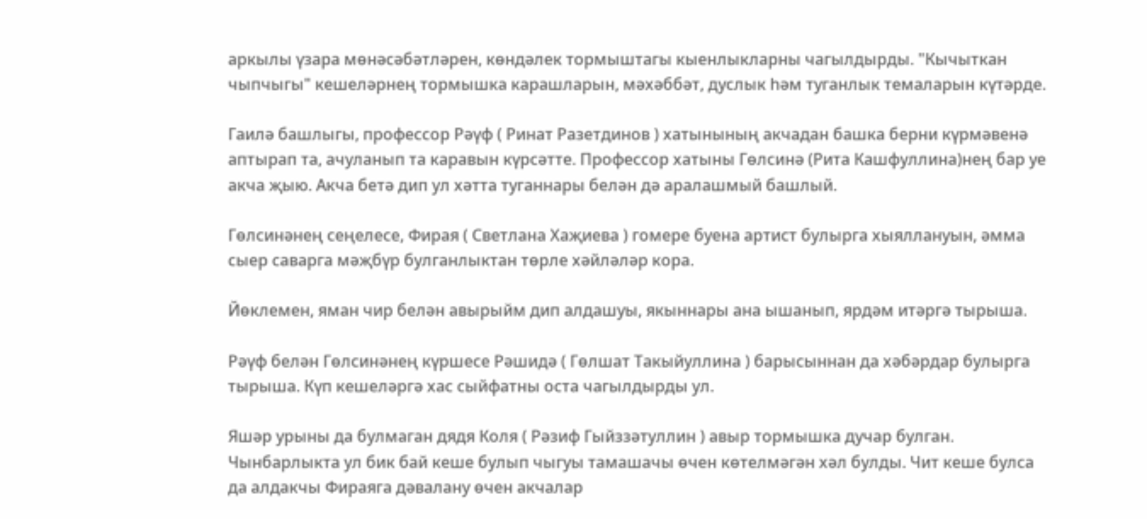аркылы үзара мөнәсәбәтләрен, көндәлек тормыштагы кыенлыкларны чагылдырды. "Кычыткан чыпчыгы" кешеләрнең тормышка карашларын, мәхәббәт, дуслык һәм туганлык темаларын күтәрде.

Гаилә башлыгы, профессор Рәүф ( Ринат Разетдинов ) хатынының акчадан башка берни күрмәвенә аптырап та, ачуланып та каравын күрсәтте. Профессор хатыны Гөлсинә (Рита Кашфуллина)нең бар уе акча җыю. Акча бетә дип ул хәтта туганнары белән дә аралашмый башлый.

Гөлсинәнең сеңелесе, Фирая ( Светлана Хаҗиева ) гомере буена артист булырга хыяллануын, әмма сыер саварга мәҗбүр булганлыктан төрле хәйләләр кора.

Йөклемен, яман чир белән авырыйм дип алдашуы, якыннары ана ышанып, ярдәм итәргә тырыша.

Рәүф белән Гөлсинәнең күршесе Рәшидә ( Гөлшат Такыйуллина ) барысыннан да хәбәрдар булырга тырыша. Күп кешеләргә хас сыйфатны оста чагылдырды ул.

Яшәр урыны да булмаган дядя Коля ( Рәзиф Гыйззәтуллин ) авыр тормышка дучар булган. Чынбарлыкта ул бик бай кеше булып чыгуы тамашачы өчен көтелмәгән хәл булды. Чит кеше булса да алдакчы Фираяга дәвалану өчен акчалар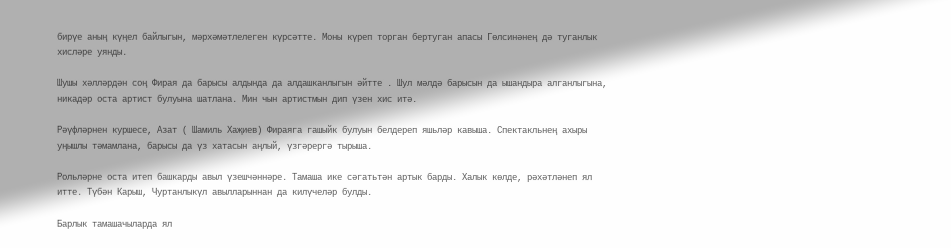бирүе аның күңел байлыгын, мәрхәмәтлелеген күрсәтте. Моны күреп торган бертуган апасы Гөлсинәнең дә туганлык хисләре уянды.

Шушы хәлләрдән соң Фирая да барысы алдында да алдашканлыгын әйтте . Шул мәлдә барысын да ышандыра алганлыгына, никадәр оста артист булуына шатлана. Мин чын артистмын дип үзен хис итә.

Рәүфләрнен куршесе, Азат ( Шамиль Хаҗиев) Фираяга гашыйк булуын белдереп яшьләр кавыша. Спектакльнең ахыры уңышлы тәмамлана, барысы да үз хатасын аңлый, үзгәрергә тырыша.

Рольләрне оста итеп башкарды авыл үзешчәннәре. Тамаша ике сәгатьтән артык барды. Халык көлде, рәхәтләнеп ял итте. Түбән Карыш, Чуртанлыкүл авылларыннан да килүчеләр булды.

Барлык тамашачыларда ял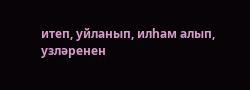итеп, уйланып, илһам алып, узләренен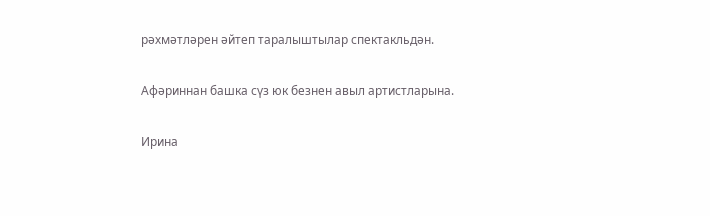рәхмәтләрен әйтеп таралыштылар спектакльдән.

Афәриннан башка сүз юк безнен авыл артистларына.

Ирина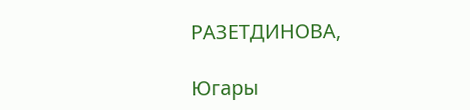РАЗЕТДИНОВА,

Югары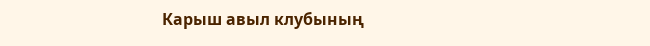Карыш авыл клубының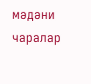мәдәни чаралар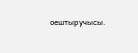оештыручысы.